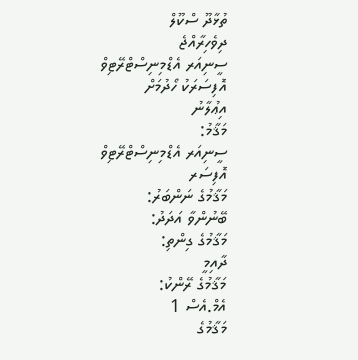ތުޅާދޫ ސްކޫލް
ދިވެހިރާއްޖެ
ސީނިއަރ އެޑްމިނިސްޓްރޭޓިވް އޮފިސަރަކު ހޯދުމަށް
އިޢުލާނު
މަޤާމު:
ސީނިއަރ އެޑްމިނިސްޓްރޭޓިވް އޮފިސަރ
މަޤާމުގެ ނަންބަރު:
ބޭނުންވާ އަދަދު:
މަޤާމުގެ ގިންތި:
ދާއިމީ
މަޤާމުގެ ރޭންކު:
އެމް.އެސް 1
މަޤާމުގެ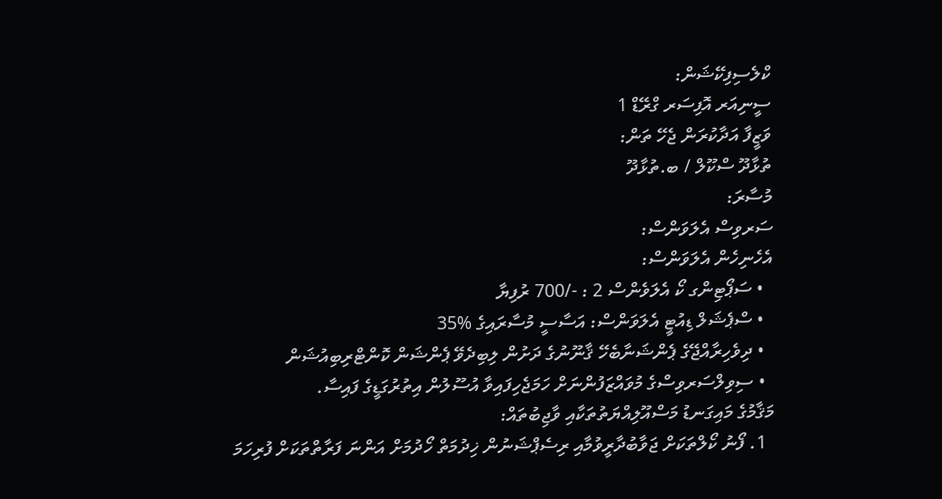ކްލެސިފިކޭޝަން:
ސީނިއަރ އޮފިސަރ ގްރޭޑް 1
ވަޒީފާ އަދާކުރަން ޖެހޭ ތަން:
ތުޅާދޫ ސްކޫލް / ބ.ތުޅާދޫ
މުސާރަ:
ސަރވިސް އެލަވަންސް:
އެހެނިހެން އެލަވަންސް:
  • ސަޕޯޓިންގ ކޯ އެލަވެންސް 2 : -/700 ރުފިޔާ
  • ސްޕެޝަލް ޑިއުޓީ އެލަވަންސް: އަސާސީ މުސާރައިގެ %35
  • ދިވެހިރާއްޖޭގެ ޕެންޝަނާބެހޭ ޤާނޫނުގެ ދަށުން ލިބިދެވޭ ޕެންޝަން ކޮންޓްރިބިއުޝަން
  • ސިވިލްސަރވިސްގެ މުވައްޒަފުންނަށް ހަމަޖެހިފައިވާ އުސޫލުން އިތުރުގަޑީގެ ފައިސާ.
މަޤާމުގެ މައިގަނޑު މަސްއޫލިއްޔަތުތަކާއި ވާޖިބުތައް:
  1. ފޯނު ކޯލްތަކަށް ޖަވާބުދާރީވުމާއި ރިސެޕްޝަނުން ޚިދުމަތް ހޯދުމަށް އަންނަ ފަރާތްތަކަށް ފުރިހަމަ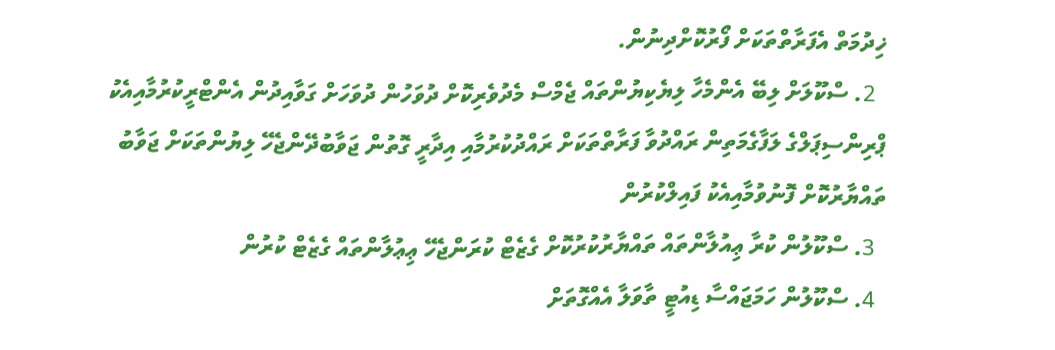ޚިދުމަތް އެފަރާތްތަކަށް ފޯރުކޮށްދިނުން.
  2. ސްކޫލަށް ލިބޭ އެންމެހާ ލިޔެކިޔުންތައް ޖެމްސް މެދުވެރިކޮށް ދުވަހުން ދުވަހަށް ގަވާއިދުން އެންޓްރީކުރުމާއިއެކު ޕްރިންސިޕަލްގެ ލަފާގެމަތިން ރައްދުވާ ފަރާތްތަކަށް ރައްދުކުރުމާއި އިދާރީ ގޮތުން ޖަވާބުދޭންޖެހޭ ލިޔުންތަކަށް ޖަވާބު ތައްޔާރުކޮށް ފޮނުވުމާއިއެކު ފައިލްކުރުން
  3. ސްކޫލުން ކުރާ ޢިއުލާންތައް ތައްޔާރުކުރުކޮށް ގެޒެޓް ކުރަންޖެހޭ ޢިޢުލާންތައް ގެޒެޓް ކުރުން
  4. ސްކޫލުން ހަމަޖައްސާ ޑިއުޓީ ތާވަލާ އެއްގޮތަށް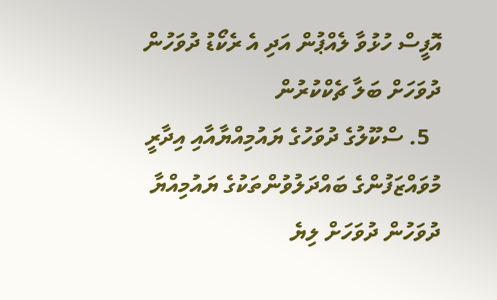އޮފީސް ހުޅުވާ ލެއްޕުން އަދި އެ ރެކޯޑު ދުވަހުން ދުވަހަށް ބަލާ ޗެކްކުރުން
  5. ސްކޫލުގެ ދުވަހުގެ ޔައުމިއްޔާއާއި އިދާރީ މުވައްޒަފުންގެ ބައްދަލުވުންތަކުގެ ޔައުމިއްޔާ ދުވަހުން ދުވަހަށް ލިޔެ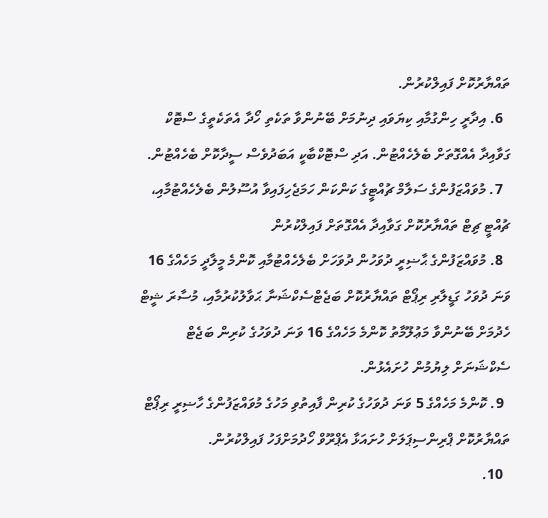ތައްޔާރުކޮށް ފައިލްކުރުން.
  6. އިދާރީ ހިންގުމާއި ކިޔަވައި ދިނުމަށް ބޭނުންވާ ތަކެތި ހޯދާ އެތަކެތީގެ ސްޓޮކް ގަވާއިދާ އެއްގޮތަށް ބެލެހެއްޓުން. އަދި ސްޓޮކްބާކީ އަބަދުވެސް ސީދާކޮށް ބެހެއްޓުން.
  7. މުވައްޒަފުންގެ ސަލާމް ޗުއްޓީގެ ކަންކަން ހަމަޖެހިފައިވާ އުސޫލުން ބެލެހެއްޓުމާއި، ޗުއްޓީ ޗިޓް ތައްޔާރުކޮށް ގަވާއިދާ އެއްގޮތަށް ފައިލްކުރުން
  8. މުވައްޒަފުންގެ ޙާޟިރީ ދުވަހުން ދުވަހަށް ބެލެހެއްޓުމާއި ކޮންމެ މީލާދީ މަހެއްގެ 16 ވަނަ ދުވަހު ގަޑީލާރި ރިޕޯޓް ތައްޔާރުކޮށް ބަޖެޓްސެކްޝަނާ ޙަވާލުކުރުމާއި، މުސާރަ ޝީޓް ހެދުމަށް ބޭނުންވާ މަޢުލޫމާތު ކޮންމެ މަހެއްގެ 16 ވަނަ ދުވަހުގެ ކުރިން ބަޖެޓް ސެކްޝަނަށް ލިޔުމުން ހުށައެޅުން.
  9. ކޮންމެ މަހެއްގެ 5 ވަނަ ދުވަހުގެ ކުރިން ފާއިތުވި މަހުގެ މުވައްޒަފުންގެ ހާޟިރީ ރިޕޯޓް ތައްޔާރުކޮށް ޕްރިންސިޕަލަށް ހުށައަޅާ އެޕްރޫވް ހޯދުމަށްފަހު ފައިލްކުރުން.
  10.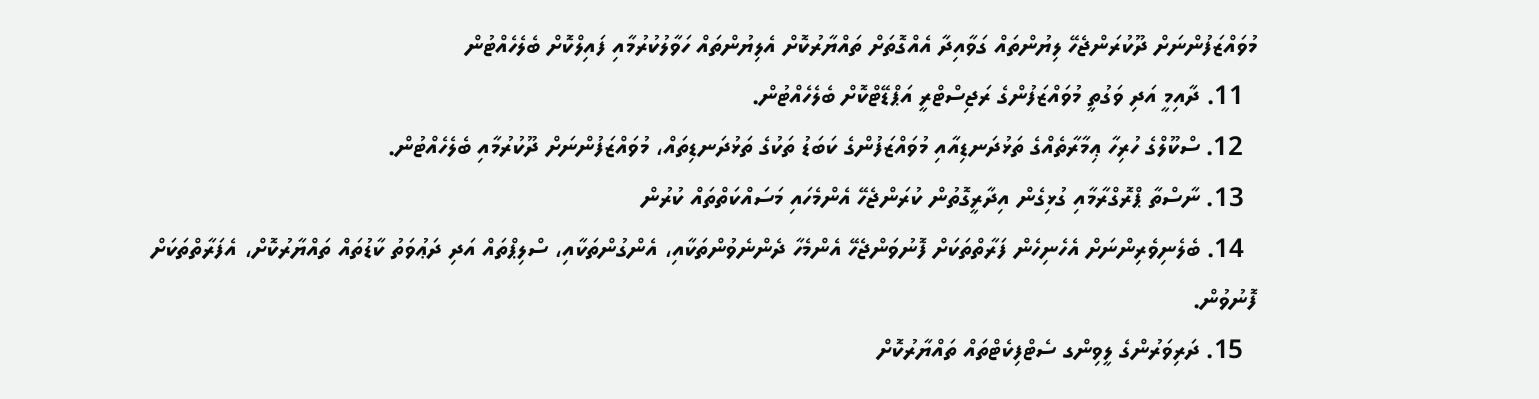މުވައްޒަފުންނަށް ދޫކުރަންޖެހޭ ލިޔުންތައް ގަވާއިދާ އެއްގޮތަށް ތައްޔާރުކޮށް އެލިޔުންތައް ހަވާލުކުރުމާއި ފައިލްކޮށް ބެލެހެއްޓުން
  11. ދާއިމީ އަދި ވަގުތީ މުވައްޒަފުންގެ ރަޖިސްޓްރީ އަޕްޑޭޓްކޮށް ބެލެހެއްޓުން.
  12. ސްކޫލްގެ ހުރިހާ ޢިމާރާތެއްގެ ތަޅުދަނޑިއާއި މުވައްޒަފުންގެ ކަބަޑު ތަކުގެ ތަޅުދަނޑިތައް، މުވައްޒަފުންނަށް ދޫކުރުމާއި ބެލެހެއްޓުން.
  13. ނާސްތާ ޕްރޮގްރާމާއި ގުޅިގެން އިދާރީގޮތުން ކުރަންޖެހޭ އެންމެހައި މަސައްކަތްތައް ކުރުން
  14. ބެލެނިވެރިންނަށް އެހެނިހެން ފަރާތްތަކަށް ފޮނުވަންޖެހޭ އެންމެހާ ދެންނެވުންތަކާއި، އެންގުންތަކާއި، ސްލިޕްތައް އަދި ދަޢުވަތު ކާޑުތައް ތައްޔާރުކޮށް، އެފަރާތްތަކަށް ފޮނުވުން.
  15. ދަރިވަރުންގެ ލީވިންގ ސެޓްފިކެޓްތައް ތައްޔާރުކޮށް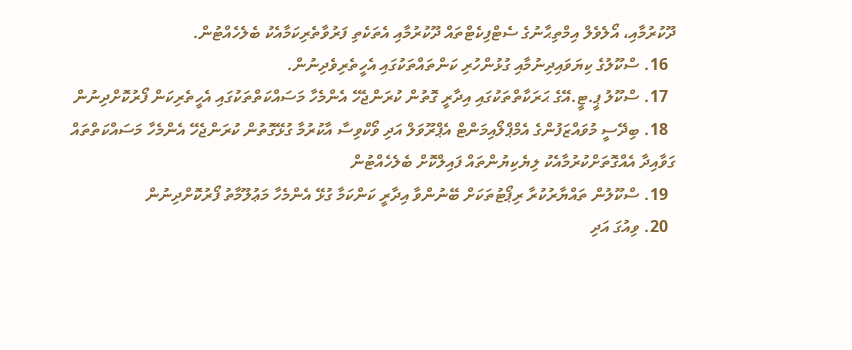ދޫކުރުމާއި، އޯލެވެލް އިމްތިޙާނުގެ ސެޓްފިކެޓްތައް ދޫކުރުމާއި އެތަކެތި ފަރުވާތެރިކަމާއެކު ބެލެހެއްޓުން.
  16. ސްކޫލުގެ ކިޔަވައިދިނުމާއި ގުޅުންހުރި ކަންތައްތަކުގައި އެހީތެރިވެދިނުން.
  17. ސްކޫލު ޕީ.ޓީ.އޭގެ ޙަރަކާތްތަކުގައި އިދާރީ ގޮތުން ކުރަންޖެހޭ އެންމެހާ މަސައްކަތްތަކުގައި އެހީތެރިކަން ފޯރުކޮށްދިނުން
  18. ބިދޭސީ މުވައްޒަފުންގެ އެމްޕްލޯއިމަންޓް އެޕްރޫވަލް އަދި ވޯކްވިސާ އާކުރުމާ ގުޅޭގޮތުން ކުރަންޖެހޭ އެންމެހާ މަސައްކަތްތައް ގަވާއިދާ އެއްގޮތަށްކުރުމާއެކު ލިޔެކިޔުންތައް ފައިލްކޮށް ބެލެހެއްޓުން
  19. ސްކޫލުން ތައްޔާރުކުރާ ރިޕޯޓުތަކަށް ބޭނުންވާ އިދާރީ ކަންކަމާ ގުޅޭ އެންމެހާ މަޢުލޫމާތު ފޯރުކޮށްދިނުން
  20. ވިއުގަ އަދި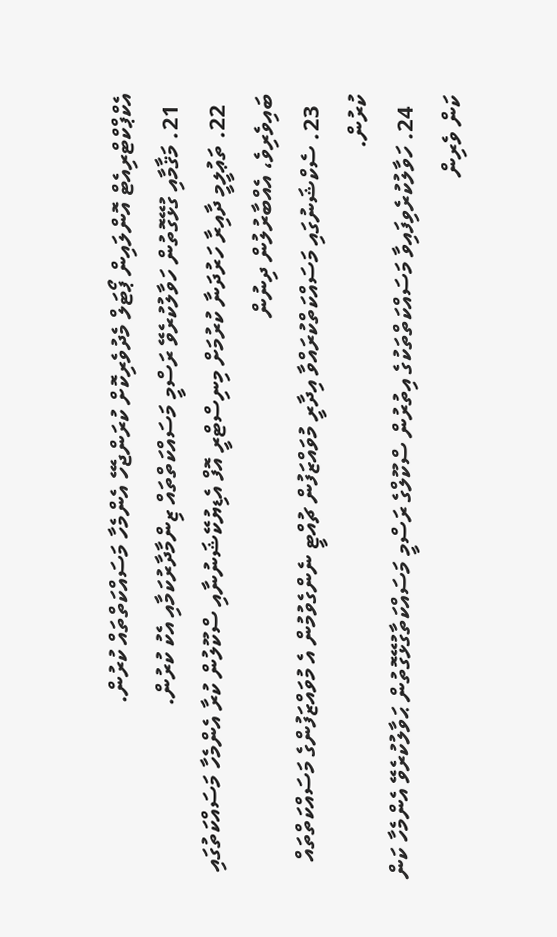އެކްޕްކްޓްރިއެޓް އޮންލައިން ޕޯޓަލް މެދުވެރިކޮށް ކުރަންޖެހޭ އެންމެހާ މަސައްކަތްތައް ކުރުން.
  21. މަޤާމާއި ގުޅޭގޮތުން ހަވާލުކުރެވޭ ރަސްމީ މަސައްކަތްތައް ޒިންމާދާރުކަމާއި އެކު ކުރުން.
  22. ތަޢުލީމީ ދާއިރާ ހަރުދަނާ ކުރުމަށް މިނިސްޓްރީ އޮފް އެޑިޔުކޭޝަނުނާއި ސްކޫލުން ކުރާ އެންމެހާ މަސައްކަތުގައި ބައިވެރިވެ، އެއްބާރުލުން ދިނުން
  23. ސެކްޝަނުގައި މަސައްކަތްކުރައްވާ އިދާރީ މުވައްޒަފުން ޗުއްޓީ ނެންގެވުމުން އެ މުވައްޒަފުންގެ މަސައްކަތްތައް ކުރުން.
  24. ހަވާލުކުރެވިފައިވާ މަސައްކަތްތަކުގެ އިތުރުން ސްކޫލްގެ ރަސްމީ މަސައްކަތާގުޅޭގޮތުން ޙަވާލުކުރެވޭ އެންމެހާ ކަން ކަން ވެރިން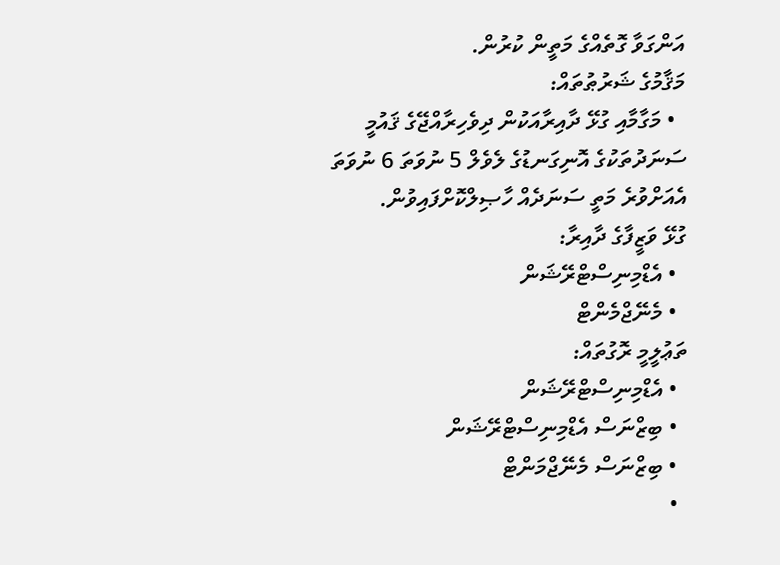އަންގަވާ ގޮތެއްގެ މަތީން ކުރުން.
މަޤާމުގެ ޝަރުޠުތައް:
  • މަގާމާއި ގުޅޭ ދާއިރާއަކުން ދިވެހިރާއްޖޭގެ ޤައުމީ ސަނަދުތަކުގެ އޮނިގަނޑުގެ ލެވެލް 5 ނުވަތަ 6 ނުވަތަ އެއަށްވުރެ މަތީ ސަނަދެއް ހާޞިލްކޮށްފައިވުން.
ގުޅޭ ވަޒީފާގެ ދާއިރާ:
  • އެޑްމިނިސްޓްރޭޝަން
  • މެނޭޖްމެންޓް
ތަޢުލީމީ ރޮގުތައް:
  • އެޑްމިނިސްޓްރޭޝަން
  • ބިޒްނަސް އެޑްމިނިސްޓްރޭޝަން
  • ބިޒްނަސް މެނޭޖްމަންޓް
  •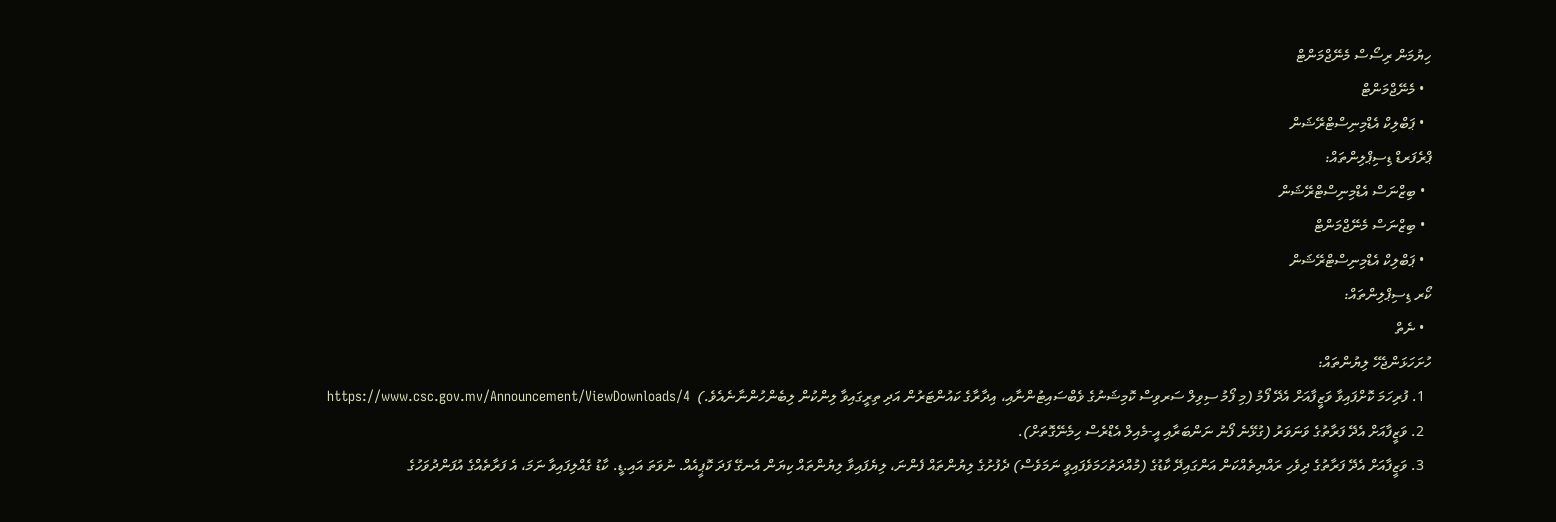ހިޔުމަން ރިސޯސް މެނޭޖްމަންޓް
  • މެނޭޖްމަންޓް
  • ޕަބްލިކް އެޑްމިނިސްޓްރޭޝަން
ޕްރެފަރޑް ޑިސިޕްލިންތައް:
  • ބިޒްނަސް އެޑްމިނިސްޓްރޭޝަން
  • ބިޒްނަސް މެނޭޖްމަންޓް
  • ޕަބްލިކް އެޑްމިނިސްޓްރޭޝަން
ކޯރ ޑިސިޕްލިންތައް:
  • ނެތް
ހުށަހަޅަންޖެހޭ ލިޔުންތައް:
  1. ފުރިހަމަ ކޮށްފައިވާ ވަޒީފާއަށް އެދޭ ފޯމު (މި ފޯމު ސިވިލް ސަރވިސް ކޮމިޝަނުގެ ވެބްސައިޓުންނާއި، އިދާރާގެ ކައުންޓަރުން އަދި ތިރީގައިވާ ލިންކުން ލިބެންހުންނާނެއެވެ.)  https://www.csc.gov.mv/Announcement/ViewDownloads/4
  2. ވަޒީފާއަށް އެދޭ ފަރާތުގެ ވަނަވަރު (ގުޅޭނެ ފޯނު ނަންބަރާއި އީ-މެއިލް އެޑްރެސް ހިމެނޭގޮތަށް).
  3. ވަޒީފާއަށް އެދޭ ފަރާތުގެ ދިވެހި ރައްޔިތެއްކަން އަންގައިދޭ ކާޑުގެ (މުއްދަތުހަމަވެފައިވީ ނަމަވެސް) ދެފުށުގެ ލިޔުންތައް ފެންނަ، ލިޔެފައިވާ ލިޔުންތައް ކިޔަން އެނގޭ ފަދަ ކޮޕީއެއް. ނުވަތަ އައި.ޑީ. ކާޑު ގެއްލިފައިވާ ނަމަ، އެ ފަރާތެއްގެ އުފަންދުވަހުގެ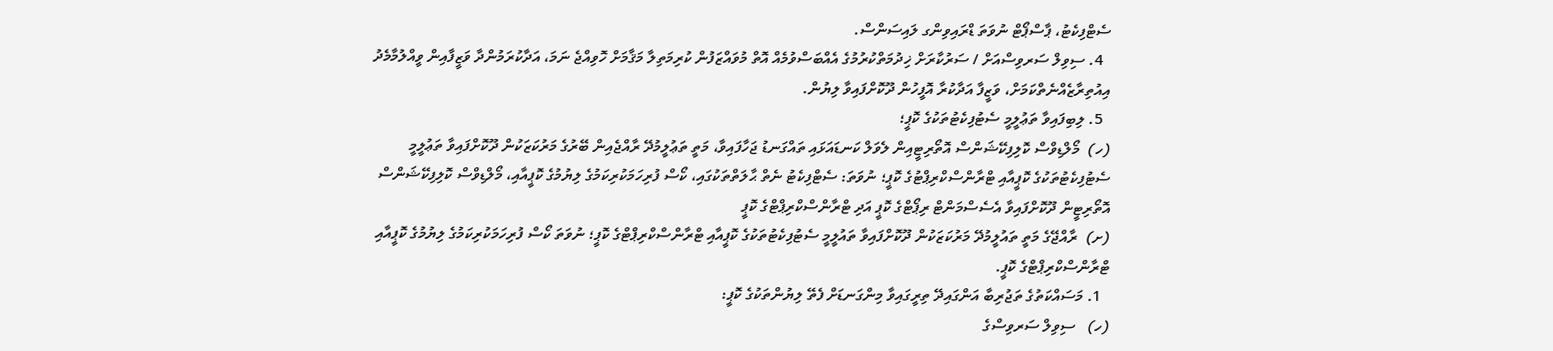ސެޓްފިކެޓު، ޕާސްޕޯޓް ނުވަތަ ޑްރައިވިންގ ލައިސަންސް.
  4. ސިވިލް ސަރވިސްއަށް / ސަރުކާރަށް ޚިދުމަތްކުރުމުގެ އެއްބަސްވުމެއް އޮތް މުވައްޒަފުން ކުރިމަތިލާ މަޤާމަށް ހޮވިއްޖެ ނަމަ، އަދާކުރަމުންދާ ވަޒީފާއިން ވީއްލުމާމެދު އިއުތިރާޒެއްނެތްކަމަށް، ވަޒީފާ އަދާކުރާ އޮފީހުން ދޫކޮށްފައިވާ ލިޔުން.
  5. ލިބިފައިވާ ތަޢުލީމީ ސެޓުފިކެޓުތަކުގެ ކޮޕީ؛
(ހ)  މޯލްޑިވްސް ކޮލިފިކޭޝަންސް އޮތޯރިޓީއިން ލެވަލް ކަނޑައަޅައި ތައްގަނޑު ޖަހާފައިވާ، މަތީ ތަޢުލީމުދޭ ރާއްޖެއިން ބޭރުގެ މަރުކަޒަކުން ދޫކޮށްފައިވާ ތަޢުލީމީ ސެޓުފިކެޓުތަކުގެ ކޮޕީއާއި ޓްރާންސްކްރިޕްޓުގެ ކޮޕީ؛ ނުވަތަ: ސެޓްފިކެޓު ނެތް ޙާލަތްތަކުގައި، ކޯސް ފުރިހަމަކުރިކަމުގެ ލިޔުމުގެ ކޮޕީއާއި، މޯލްޑިވްސް ކޮލިފިކޭޝަންސް އޮތޯރިޓީން ދޫކޮށްފައިވާ އެސެސްމަންޓް ރިޕޯޓްގެ ކޮޕީ އަދި ޓްރާންސްކްރިޕްޓްގެ ކޮޕީ
(ށ)  ރާއްޖޭގެ މަތީ ތައުލީމުދޭ މަރުކަޒަކުން ދޫކޮށްފައިވާ ތައުލީމީ ސެޓުފިކެޓުތަކުގެ ކޮޕީއާއި ޓްރާންސްކްރިޕްޓްގެ ކޮޕީ؛ ނުވަތަ ކޯސް ފުރިހަމަކުރިކަމުގެ ލިޔުމުގެ ކޮޕީއާއި ޓްރާންސްކްރިޕްޓްގެ ކޮޕީ.
  1. މަސައްކަތުގެ ތަޖުރިބާ އަންގައިދޭ ތިރީގައިވާ މިންގަނޑަށް ފެތޭ ލިޔުންތަކުގެ ކޮޕީ:
(ހ)   ސިވިލް ސަރވިސްގެ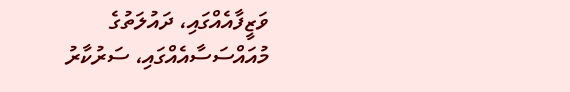ވަޒީފާއެއްގައި، ދައުލަތުގެ މުއައްސަސާއެއްގައި، ސަރުކާރު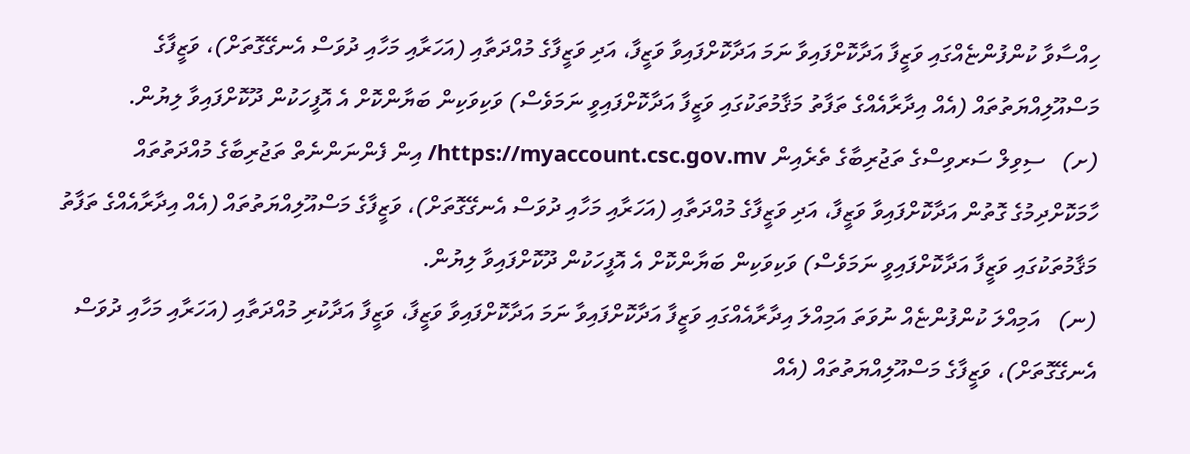ހިއްސާވާ ކުންފުންޏެއްގައި ވަޒީފާ އަދާކޮށްފައިވާ ނަމަ އަދާކޮށްފައިވާ ވަޒީފާ، އަދި ވަޒީފާގެ މުއްދަތާއި (އަހަރާއި މަހާއި ދުވަސް އެނގޭގޮތަށް)، ވަޒީފާގެ މަސްއޫލިއްޔަތުތައް (އެއް އިދާރާއެއްގެ ތަފާތު މަޤާމުތަކުގައި ވަޒީފާ އަދާކޮށްފައިވީ ނަމަވެސް) ވަކިވަކިން ބަޔާންކޮށް އެ އޮފީހަކުން ދޫކޮށްފައިވާ ލިޔުން.
(ށ)   ސިވިލް ސަރވިސްގެ ތަޖުރިބާގެ ތެރެއިން https://myaccount.csc.gov.mv/ އިން ފެންނަންނެތް ތަޖުރިބާގެ މުއްދަތުތައް ހާމަކޮށްދިމުގެ ގޮތުން އަދާކޮށްފައިވާ ވަޒީފާ، އަދި ވަޒީފާގެ މުއްދަތާއި (އަހަރާއި މަހާއި ދުވަސް އެނގޭގޮތަށް)، ވަޒީފާގެ މަސްއޫލިއްޔަތުތައް (އެއް އިދާރާއެއްގެ ތަފާތު މަޤާމުތަކުގައި ވަޒީފާ އަދާކޮށްފައިވީ ނަމަވެސް) ވަކިވަކިން ބަޔާންކޮށް އެ އޮފީހަކުން ދޫކޮށްފައިވާ ލިޔުން.
(ނ)   އަމިއްލަ ކުންފުންޏެއް ނުވަތަ އަމިއްލަ އިދާރާއެއްގައި ވަޒީފާ އަދާކޮށްފައިވާ ނަމަ އަދާކޮށްފައިވާ ވަޒީފާ، ވަޒީފާ އަދާކުރި މުއްދަތާއި (އަހަރާއި މަހާއި ދުވަސް އެނގޭގޮތަށް)، ވަޒީފާގެ މަސްއޫލިއްޔަތުތައް (އެއް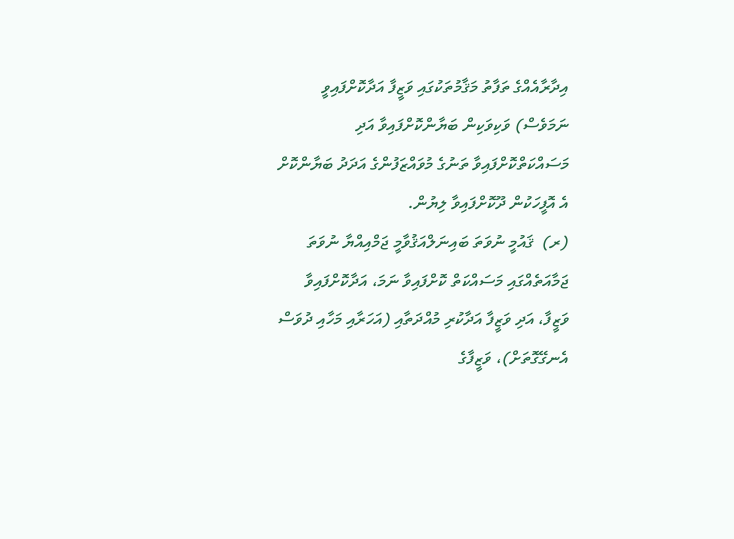އިދާރާއެއްގެ ތަފާތު މަޤާމުތަކުގައި ވަޒީފާ އަދާކޮށްފައިވީ ނަމަވެސް) ވަކިވަކިން ބަޔާންކޮށްފައިވާ އަދި މަސައްކަތްކޮށްފައިވާ ތަނުގެ މުވައްޒަފުންގެ އަދަދު ބަޔާންކޮށް އެ އޮފީހަކުން ދޫކޮށްފައިވާ ލިޔުން.
(ރ)  ޤައުމީ ނުވަތަ ބައިނަލްއަޤުވާމީ ޖަމްއިއްޔާ ނުވަތަ ޖަމާއަތެއްގައި މަސައްކަތް ކޮށްފައިވާ ނަމަ، އަދާކޮށްފައިވާ ވަޒީފާ، އަދި ވަޒީފާ އަދާކުރި މުއްދަތާއި (އަހަރާއި މަހާއި ދުވަސް އެނގޭގޮތަށް)، ވަޒީފާގެ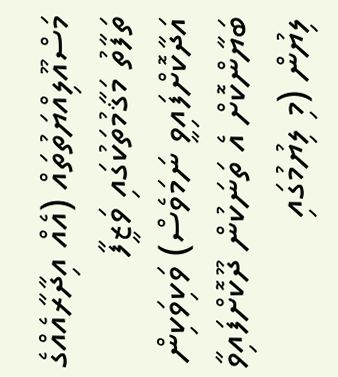މަސްއޫލިއްޔަތުތައް (އެއް އިދާރާއެއްގެ ތަފާތު މަޤާމުތަކުގައި ވަޒީފާ އަދާކޮށްފައިވީ ނަމަވެސް) ވަކިވަކިން ބަޔާންކޮށް އެ ތަނަކުން ދޫކޮށްފައިވާ ލިޔުން (މި ލިޔުމުގައި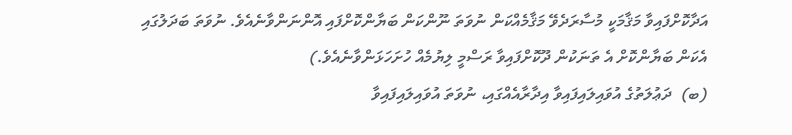އަދާކޮށްފައިވާ މަޤާމަކީ މުސާރަދެވޭ މަޤާމެއްކަން ނުވަތަ ނޫންކަން ބަޔާންކޮށްފައި އޮންނަންވާނެއެވެ. ނުވަތަ ބަދަލުގައި އެކަން ބަޔާންކޮށް އެ ތަނަކުން ދޫކޮށްފައިވާ ރަސްމީ ލިޔުމެއް ހުށަހަޅަންވާނެއެވެ.)
(ބ)  ދަޢުލަތުގެ އުވައިލައިފައިވާ އިދާރާއެއްގައި، ނުވަތަ އުވައިލައިފައިވާ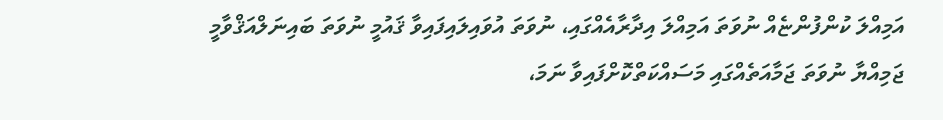އަމިއްލަ ކުންފުންޏެއް ނުވަތަ އަމިއްލަ އިދާރާއެއްގައި، ނުވަތަ އުވައިލައިފައިވާ ޤައުމީ ނުވަތަ ބައިނަލްއަޤްވާމީ ޖަމިއްޔާ ނުވަތަ ޖަމާއަތެއްގައި މަސައްކަތްކޮށްފައިވާ ނަމަ،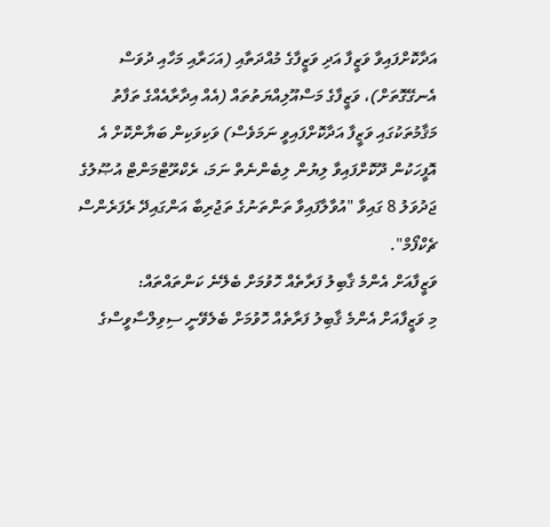އަދާކޮށްފައިވާ ވަޒީފާ އަދި ވަޒީފާގެ މުއްދަތާއި (އަހަރާއި މަހާއި ދުވަސް އެނގޭގޮތަށް)، ވަޒީފާގެ މަސްއޫލިއްޔަތުތައް (އެއް އިދާރާއެއްގެ ތަފާތު މަޤާމުތަކުގައި ވަޒީފާ އަދާކޮށްފައިވީ ނަމަވެސް) ވަކިވަކިން ބަޔާންކޮށް އެ އޮފީހަކުން ދޫކޮށްފައިވާ ލިޔުން ލިބެންނެތް ނަމަ، ރެކްރޫޓްމަންޓް އުޞޫލުގެ ޖަދުވަލު 8 ގައިވާ "އުވާލާފައިވާ ތަންތަނުގެ ތަޖުރިބާ އަންގައިދޭ ރެފަރެންސް ޗެކްފޯމް".
ވަޒީފާއަށް އެންމެ ޤާބިލު ފަރާތެއް ހޮވުމަށް ބެލޭނެ ކަންތައްތައް:
މި ވަޒީފާއަށް އެންމެ ޤާބިލު ފަރާތެއް ހޮވުމަށް ބެލެވޭނީ ސިވިލްސާވީސްގެ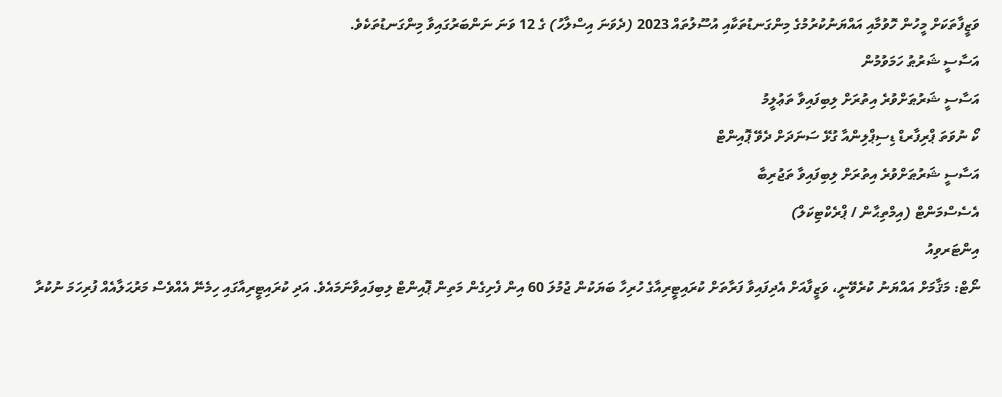ވަޒީފާތަކަށް މީހުން ހޮވުމާއި އައްޔަނުކުރުމުގެ މިންގަނޑުތަކާއި އުސޫލުތައް 2023 (ދެވަނަ އިސްލާހު) ގެ 12 ވަނަ ނަންބަރުގައިވާ މިންގަނޑުތަކެވެ.
އަސާސީ ޝަރުޠު ހަމަވުމުން
އަސާސީ ޝަރުޠަށްވުރެ އިތުރަށް ލިބިފައިވާ ތަޢުލީމު
ކޯ ނުވަތަ ޕްރިފާރޑް ޑިސިޕްލިންއާ ގުޅޭ ސަނަދަށް ދެވޭ ޕޮއިންޓް
އަސާސީ ޝަރުޠަށްވުރެ އިތުރަށް ލިބިފައިވާ ތަޖުރިބާ
އެސެސްމަންޓް (އިމްތިޙާން / ޕްރެކްޓިކަލް)
އިންޓަރވިއު
ނޯޓް: މަޤާމަށް އައްޔަނު ކުރެވޭނީ، ވަޒީފާއަށް އެދިފައިވާ ފަރާތަށް ކުރައިޓީރިއާގެ ހުރިހާ ބަޔަކުން ޖުމުލަ 60 އިން ފެށިގެން މަތިން ޕޮއިންޓް ލިބިފައިވާނަމައެވެ. އަދި ކުރައިޓީރިއާގައި ހިމެނޭ އެއްވެސް މަރުޙަލާއެއް ފުރިހަމަ ނުކުރާ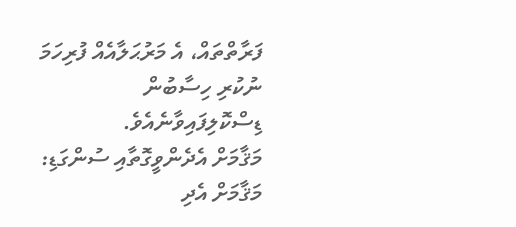ފަރާތްތައް، އެ މަރުޙަލާއެއް ފުރިހަމަ ނުކުރި ހިސާބުން ޑިސްކޮލިފައިވާނެއެވެ.
މަޤާމަށް އެދެންވީގޮތާއި ސުންގަޑި:
މަޤާމަށް އެދި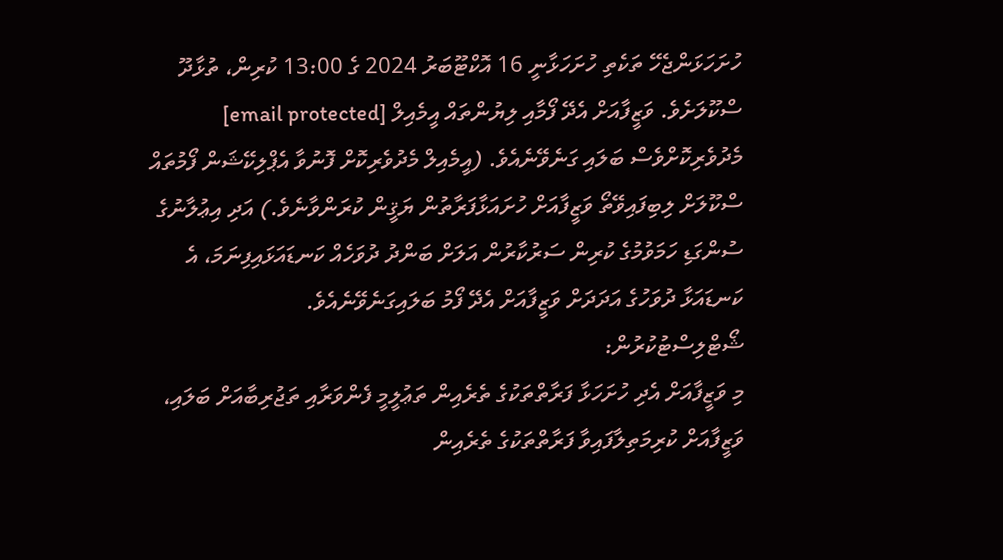ހުށަހަޅަންޖެހޭ ތަކެތި ހުށަހަޅާނީ 16 އޮކްޓޫބަރު 2024 ގެ 13:00 ކުރިން، ތުޅާދޫ ސްކޫލަށެވެ. ވަޒީފާއަށް އެދޭ ފޯމާއި ލިޔުންތައް އީމެއިލް [email protected] މެދުވެރިކޮށްވެސް ބަލައި ގަނެވޭނެއެވެ. (އީމެއިލް މެދުވެރިކޮށް ފޮނުވާ އެޕްލިކޭޝަން ފޯމުތައް ސްކޫލަށް ލިބިފައިވޭތޯ ވަޒީފާއަށް ހުށައަޅާފަރާތުން ޔަޤީން ކުރަންވާނެވެ.) އަދި އިޢުލާނުގެ ސުންގަޑި ހަމަވުމުގެ ކުރިން ސަރުކާރުން އަލަށް ބަންދު ދުވަހެއް ކަނޑައަޅައިފިނަމަ، އެ ކަނޑައަޅާ ދުވަހުގެ އަދަދަށް ވަޒީފާއަށް އެދޭ ފޯމު ބަލައިގަނެވޭނެއެވެ.
ޝޯޓްލިސްޓުކުރުން:
މި ވަޒީފާއަށް އެދި ހުށަހަޅާ ފަރާތްތަކުގެ ތެރެއިން ތަޢުލީމީ ފެންވަރާއި ތަޖުރިބާއަށް ބަލައި، ވަޒީފާއަށް ކުރިމަތިލާފައިވާ ފަރާތްތަކުގެ ތެރެއިން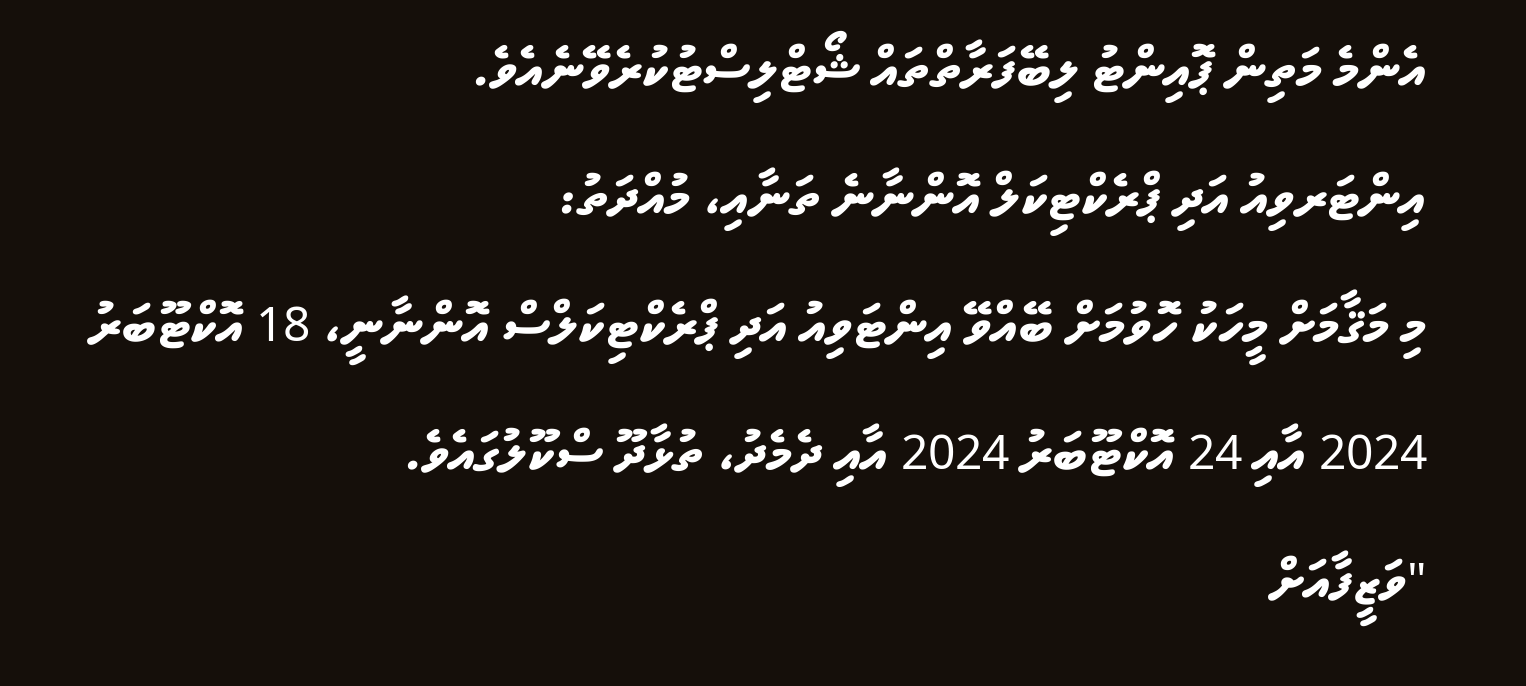އެންމެ މަތިން ޕޮއިންޓު ލިބޭފަރާތްތައް ޝޯޓްލިސްޓުކުރެވޭނެއެވެ.
އިންޓަރވިއު އަދި ޕްރެކްޓިކަލް އޮންނާނެ ތަނާއި، މުއްދަތު:
މި މަޤާމަށް މީހަކު ހޮވުމަށް ބޭއްވޭ އިންޓަވިއު އަދި ޕްރެކްޓިކަލްސް އޮންނާނީ، 18 އޮކްޓޫބަރު 2024 އާއި 24 އޮކްޓޫބަރު 2024 އާއި ދެމެދު، ތުޅާދޫ ސްކޫލުގައެވެ.
"ވަޒީފާއަށް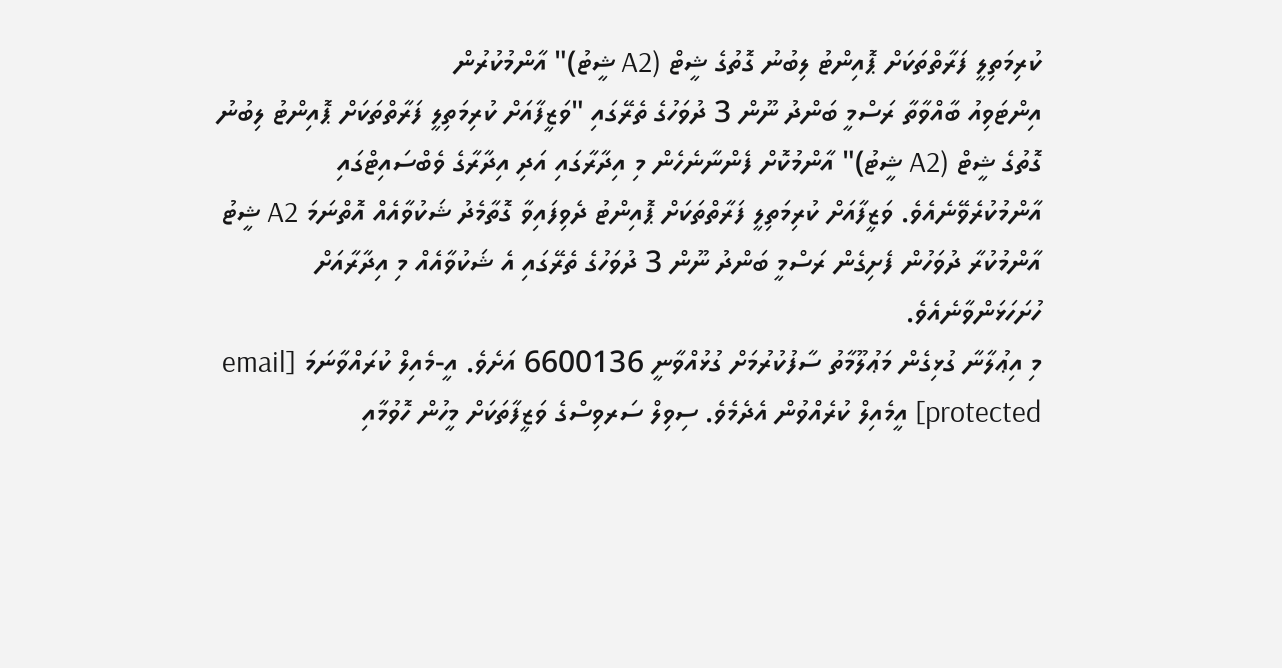ކުރިމަތިލީ ފަރާތްތަކަށް ޕޮއިންޓު ލިބުނު ގޮތުގެ ޝީޓް (A2 ޝީޓު)" އާންމުކުރުން
އިންޓަވިއު ބާއްވާތާ ރަސްމީ ބަންދު ނޫން 3 ދުވަހުގެ ތެރޭގައި "ވަޒީފާއަށް ކުރިމަތިލީ ފަރާތްތަކަށް ޕޮއިންޓު ލިބުނު ގޮތުގެ ޝީޓް (A2 ޝީޓު)" އާންމުކޮށް ފެންނާނެހެން މި އިދާރާގައި އަދި އިދާރާގެ ވެބްސައިޓްގައި އާންމުކުރެވޭނެއެވެ. ވަޒީފާއަށް ކުރިމަތިލީ ފަރާތްތަކަށް ޕޮއިންޓު ދެވިފައިވާ ގޮތާމެދު ޝަކުވާއެއް އޮތްނަމަ A2 ޝީޓު އާންމުކުރާ ދުވަހުން ފެށިގެން ރަސްމީ ބަންދު ނޫން 3 ދުވަހުގެ ތެރޭގައި އެ ޝަކުވާއެއް މި އިދާރާއަށް ހުށަހަޅަންވާނެއެވެ.
މި އިޢުލާނާ ގުޅިގެން މަޢުލޫމާތު ސާފުކުރުމަށް ގުޅުއްވާނީ 6600136 އަށެވެ. އީ-މެއިލް ކުރައްވާނަމަ [email protected] އީމެއިލް ކުރެއްވުން އެދެމެވެ. ސިވިލް ސަރވިސްގެ ވަޒީފާތަކަށް މީހުން ހޮވުމާއި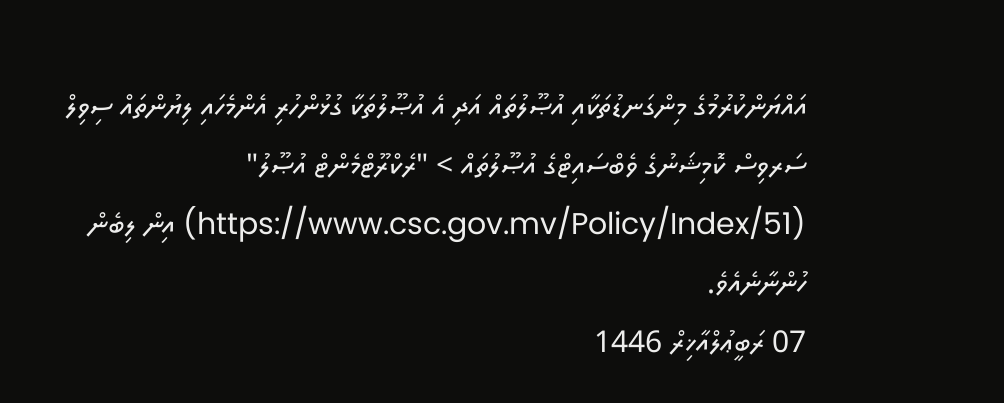އައްޔަންކުރުމުގެ މިންގަނޑުތަކާއި އުޞޫލުތައް އަދި އެ އުޞޫލުތަކާ ގުޅުންހުރި އެންމެހައި ލިޔުންތައް ސިވިލް ސަރވިސް ކޮމިޝަނުގެ ވެބްސައިޓްގެ އުޞޫލުތައް > "ރެކްރޫޓްމެންޓް އުޞޫލު" (https://www.csc.gov.mv/Policy/Index/51) އިން ލިބެން ހުންނާނެއެވެ.
07 ރަބީޢުލްއާޚިރް 1446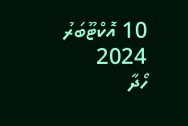10 އޮކްޓޫބަރު 2024
ހޯދާ